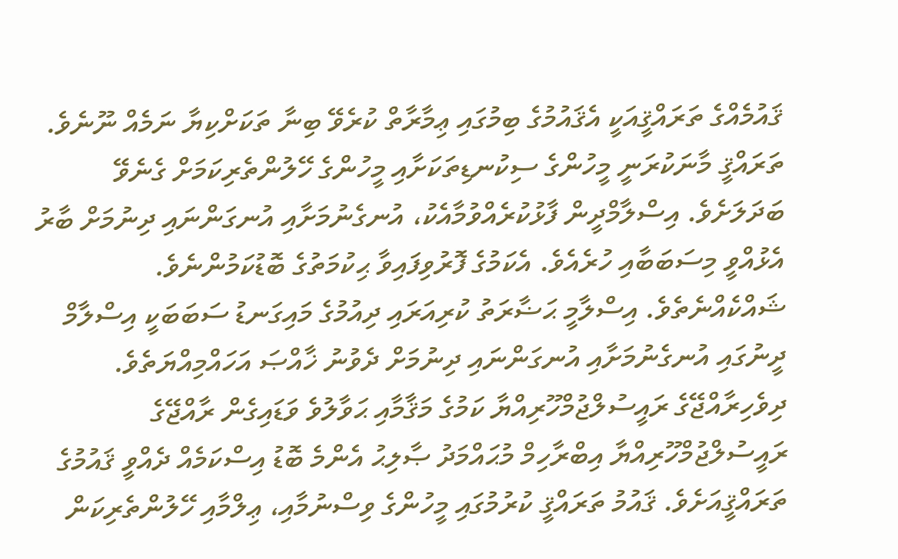ޤައުމެއްގެ ތަރައްޤީއަކީ އެޤައުމުގެ ބިމުގައި ޢިމާރާތް ކުރެވޭ ބިނާ ތަކަށްކިޔާ ނަމެއް ނޫނެވެ. ތަރައްޤީ މާނަކުރަނީ މީހުންގެ ސިކުނޑިތަކަށާއި މީހުންގެ ހޭލުންތެރިކަމަށް ގެނެވޭ ބަދަލަށެވެ. އިސްލާމްދީން ފާޅުކުރެއްވުމާއެކު، އުނގެނުމަށާއި އުނގަންނައި ދިނުމަށް ބާރު އެޅުއްވީ މިސަބަބާއި ހުރެއެވެ. އެކަމުގެ ފޮރުވިފައިވާ ޙިކުމަތުގެ ބޮޑުކަމުންނެވެ.
ޝައްކެއްނެތެވެ. އިސްލާމީ ޙަޟާރަތު ކުރިއަރައި ދިއުމުގެ މައިގަނޑު ސަބަބަކީ އިސްލާމް ދީނުގައި އުނގެނުމަށާއި އުނގަންނައި ދިނުމަށް ދެވުނު ޚާއްޞަ އަހައްމިއްޔަތެވެ.
ދިވެހިރާއްޖޭގެ ރައީސުލްޖުމްހޫރިއްޔާ ކަމުގެ މަޤާމާއި ޙަވާލުވެ ވަޑައިގެން ރާއްޖޭގެ ރައީސުލްޖުމްހޫރިއްޔާ އިބްރާހިމް މުޙައްމަދު ޞާލިޙު އެންމެ ބޮޑު އިސްކަމެއް ދެއްވީ ޤައުމުގެ ތަރައްޤީއަށެވެ. ޤައުމު ތަރައްޤީ ކުރުމުގައި މީހުންގެ ވިސްނުމާއި، ޢިލްމާއި ހޭލުންތެރިކަން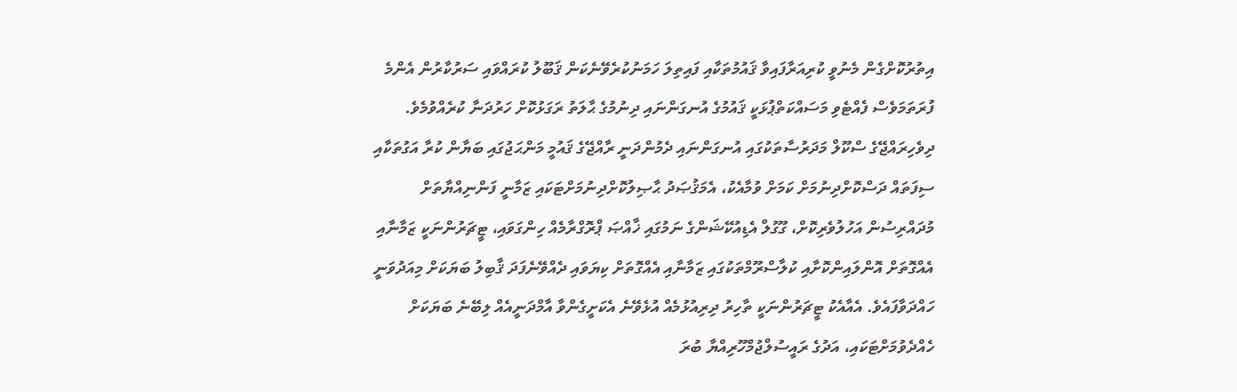އިތުރުކޮށްގެން މެނުވީ ކުރިއަރާފައިވާ ޤައުމުތަކާއި ފައިތިލަ ހަމަނުކުރެވޭނެކަން ޤަބޫލު ކުރައްވައި ސަރުކާރުން އެންމެ ފުރަތަމަވެސް ފެއްޓެވި މަސައްކަތްޕުޅަކީ ޤައުމުގެ އުނގަންނައި ދިނުމުގެ ޙާލަތު ރަގަޅުކޮށް ހަރުދަނާ ކުރެއްވުމެވެ.
ދިވެހިރައްޖޭގެ ސްކޫލް މަދަރުސާތަކުގައި އުނގަންނައި ދެމުންދަނީ ރާއްޖޭގެ ޤައުމީ މަންޙަޖުގައި ބަޔާން ކުރާ އަގުތަކާއި ސިފަތައް ދަސްކޮށްދިނުމަށް ކަމަށް ވުމާއެކު، އެމަޤުޞަދު ޙާޞިލުކޮށްދިނުމަށްޓަކައި ޒަމާނީ ފަންނިއްޔާތަށް މުދައްރިސުން އަހުލުވެރިކޮށް، ގޫގުލް އެޑިއުކޭޝަންގެ ނަމުގައި ޚާއްޞަ ޕްރޮގްރާމެއް ހިންގަވައި، ޓީޗަރުންނަކީ ޒަމާނާއި އެއްގޮތަށް އޮންލައިންކޮށާއި ކުލާސްރޫމްތަކުގައި ޒަމާނާއި އެއްގޮތަށް ކިޔަވައި ދެއްވޭނެފަދަ ޤާބިލު ބަޔަކަށް މިއަދުވަނީ ހައްދަވާފައެވެ. އެއާއެކު ޓީޗަރުންނަކީ ތާހިރު ދިރިއުޅުމެއް އުޅެވޭނެ އެކަށީގެންވާ އާމްދަނީއެއް ލިބޭނެ ބަޔަކަށް ހެއްދެވުމަށްޓަކައި، އަދުގެ ރައީސުލްޖުމްހޫރިއްޔާ ބުރަ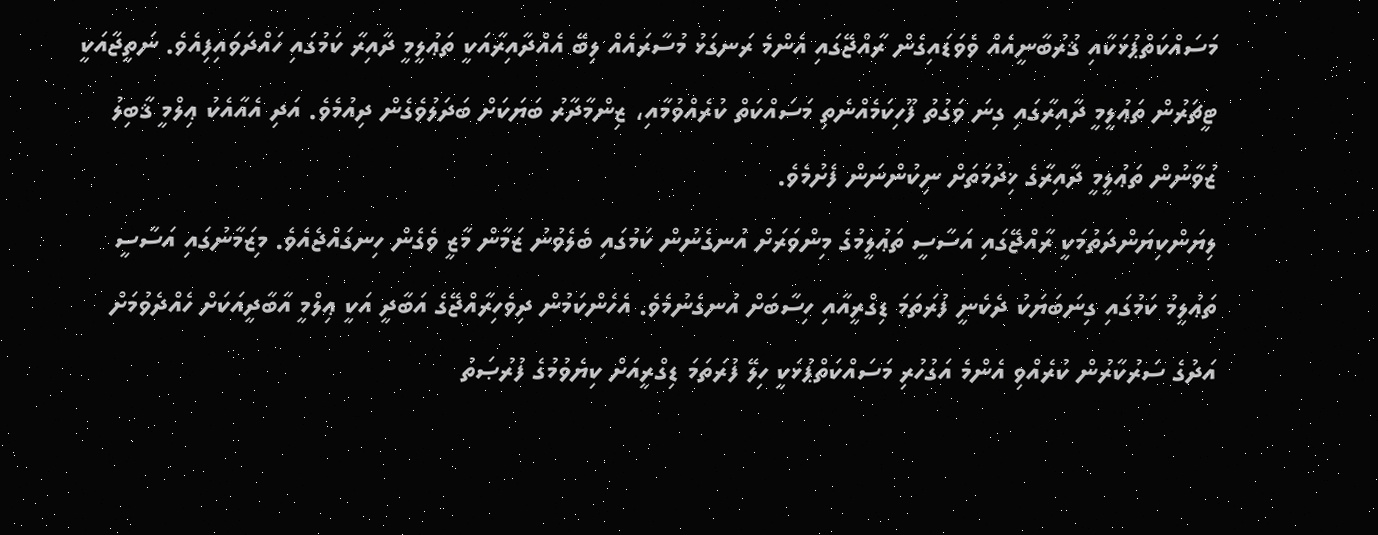މަސައްކަތްޕުޅަކާއި ޤުރުބާނީއެއް ވެވަޑައިގެން ރާއްޖޭގައި އެންމެ ރަނގަޅު މުސާރައެއް ލިބޭ އެއްދާއިރާއަކީ ތަޢުލީމީ ދާއިރާ ކަމުގައި ހައްދަވައިފިއެވެ. ނަތީޖާއަކީ ޓީޗަރުން ތަޢުލީމީ ދާއިރާގައި ގިނަ ވަގުތު ފޫހިކަމެއްނެތި މަސައްކަތް ކުރެއްވުމާއި، ޒިންމާދާރު ބަޔަކަށް ބަދަލުވެގެން ދިއުމެވެ. އަދި އެއާއެކު ޢިލްމީ ޤާބިލު ޒުވާނުން ތަޢުލީމީ ދާއިރާގެ ޚިދުމަތަށް ނިކުންނަން ފެށުމެވެ.
ލިޔަންކިޔަންދަތުމަކީ ރާއްޖޭގައި އަސާސީ ތަޢުލީމުގެ މިންވަރަށް އުނގެނުން ކަމުގައި ބެލެވުނު ޒަމާން މާޒީ ވެގެން ހިނގައްޖެއެވެ. މިޒަމާނުގައި އަސާސީ ތަޢުލީމު ކަމުގައި ގިނަބަޔަކު ދެކެނީ ފުރަތަމަ ޑިގްރީއާއި ހިސާބަށް އުނގެނުމެވެ. އެހެންކަމުން ދިވެހިރާއްޖޭގެ އަބާދީ އަކީ ޢިލްމީ އާބާދީއަކަށް ހެއްދެވުމަށް އަދުގެ ސަރުކާރުން ކުރެއްވި އެންމެ އަގުހުރި މަސައްކަތްޕުޅަކީ ހިލޭ ފުރަތަމަ ޑިގްރީއަށް ކިޔެވުމުގެ ފުރުޞަތު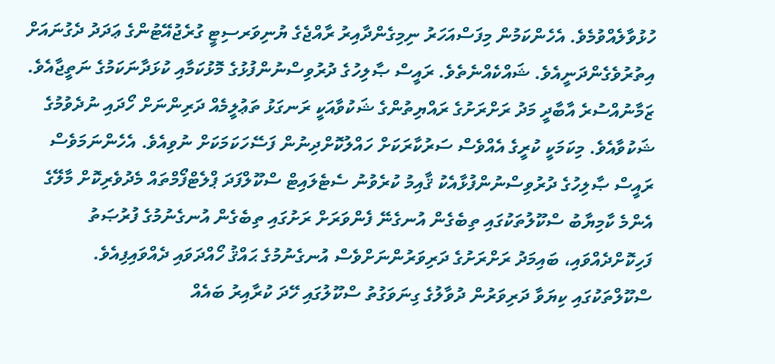ހުޅުވާލެއްވުމެވެ. އެހެންކަމުން މިފަސްއަހަރު ނިމިގެންދާއިރު ރާއްޖެގެ ޔުނިވަރސިޓީ ގުރެޖުއޭޓުންގެ ޢަދަދު ދެގުނައަށް އިތުރުވެގެންދަނީއެވެ. ޝައްކެއްނެތެވެ. ރައީސް ޞާލިހުގެ ދުރުވިސްނުންފުޅުގެ މޮޅުކަމާއި ކުޅަދާނަކަމުގެ ނަތީޖާއެވެ.
ޒަމާނުއްސުރެ އާބާދީ މަދު ރަށްރަށުގެ ރައްޔިތުންގެ ޝަކުވާއަކީ ރަނގަޅު ތަޢުލީމެއް ދަރިންނަށް ހޯދައި ނުދެވުމުގެ ޝަކުވާއެވެ. މިކަމަކީ ކުރީގެ އެއްވެސް ސަރުކާރަކަށް ހައްލުކޮށްދިނުން ފަސޭހަކަމަކަށް ނުވިއެވެ. އެހެންނަމަވެސް ރައީސް ޞާލިހުގެ ދުރުވިސްނުންފުޅާއެކު ޤާއިމު ކުރެވުނު ސެޓެލައިޓް ސްކޫލްފަދަ ޕްލެޓްފޯމްތައް މެދުވެރިކޮށް މާލޭގެ އެންމެ ކާމިޔާބު ސްކޫލުތަކުގައި ތިބެގެން އުނގެނޭ ފެންވަރަށް ރަށުގައި ތިބެގެން އުނގެނުމުގެ ފުރުޞަތު ފަހިކޮށްދެއްވައި، ބައިމަދު ރަށްރަށުގެ ދަރިވަރުންނަށްވެސް އުނގެނުމުގެ ޙައްޤު ހޯއްދަވައި ދެއްވައިފިއެވެ.
ސްކޫލްތަކުގައި ކިޔަވާ ދަރިވަރުން ދުވާލުގެ ގިނަވަގުތު ސްކޫލުގައި ހޭދަ ކުރާއިރު ބައެއް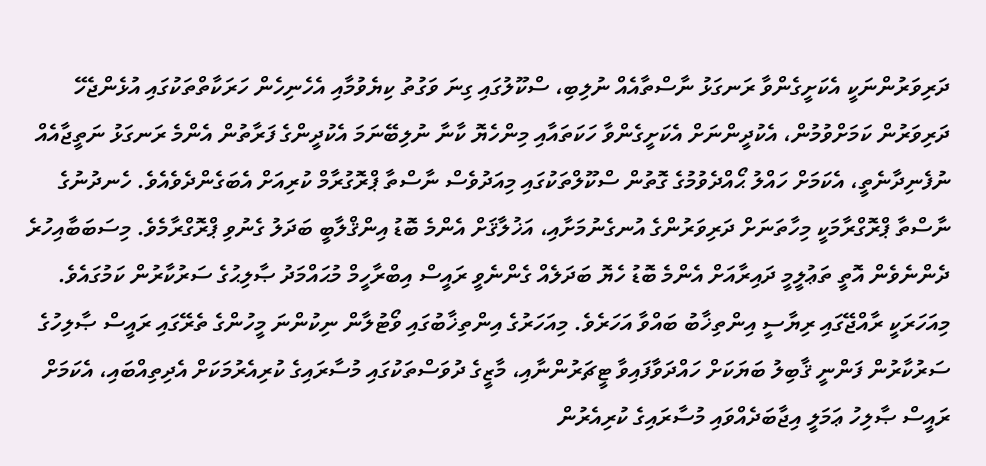ދަރިވަރުންނަކީ އެކަށީގެންވާ ރަނގަޅު ނާސްތާއެއް ނުލިބި، ސްކޫލުގައި ގިނަ ވަގުތު ކިޔެވުމާއި އެހެނިހެން ހަރަކާތްތަކުގައި އުޅެންޖެހޭ ދަރިވަރުން ކަމަށްވުމުން، އެކުދީންނަށް އެކަށީގެންވާ ހަކަތައާއި މިންހެޔޮ ކާނާ ނުލިބޭނަމަ އެކުދީންގެ ފަރާތުން އެންމެ ރަނގަޅު ނަތީޖާއެއް ނުފެނިދާނެތީ، އެކަމަށް ހައްލު ޙޯއްދެވުމުގެ ގޮތުން ސްކޫލްތަކުގައި މިއަދުވެސް ނާސްތާ ޕްރޮގުރާމް ކުރިއަށް އެބަގެންދެވެއެވެ. ހެނދުނުގެ ނާސްތާ ޕްރޮގްރާމަކީ މިހާތަނަށް ދަރިވަރުންގެ އުނގެނުމަށާއި، އަޚުލާޤަށް އެންމެ ބޮޑު އިންޤްލާބީ ބަދަލު ގެނުވި ޕްރޮގްރާމެވެ. މިސަބަބާއިހުރެ ދެންނެވެން އޮތީ ތަޢުލީމީ ދައިރާއަށް އެންމެ ބޮޑު ހެޔޮ ބަދަލެއް ގެންނެވީ ރައީސް އިބްރާހީމް މުޙައްމަދު ޞާލިޙުގެ ސަރުކާރުން ކަމުގައެވެ.
މިއަހަރަކީ ރާއްޖޭގައި ރިޔާސީ އިންތިޚާބު ބައްވާ އަހަރެވެ. މިއަހަރުގެ އިންތިޚާބުގައި ވޯޓުލާން ނިކުންނަ މީހުންގެ ތެރޭގައި ރައީސް ޞާލިހުގެ ސަރުކާރުން ފަންނީ ޤާބިލު ބަޔަކަށް ހައްދަވާފައިވާ ޓީޗަރުންނާއި، މާޒީގެ ދުވަސްތަކުގައި މުސާރައިގެ ކުރިއެރުމަކަށް އެދިތިއްބައި، އެކަމަށް ރައީސް ޞާލިހު ޢަމަލީ އިޖާބަދެއްވައި މުސާރައިގެ ކުރިއެރުން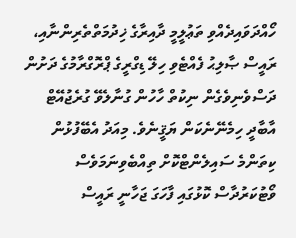ހޯއްދަވައިދެއްވި ތަޢުލީމީ ދާއިރާގެ ޚިދުމަތްތެރިންނާއި، ރައީސް ޞާލިޙު ފެއްޓެވި ހިލޭ ޑިގްރީގެ ޕްރޮގްރާމުގެ ދަށުން ދަސްވެނިވެގެން ނިކުތް ހާހުން ގުނާލެވޭ ގުރެޖުއޭޓް އާބާދީ ހިމެނޭނެކަން ޔަޤީނެވެ. މިއަދު އެބޭފުޅުން ކިތަންމެ ސައިލެންޓްކޮށް ތިއްބެވިނަމަވެސް ވޯޓުކަރުދާސް ކޮޅުގައި ފާހަގަ ޖަހާނީ ރައީސް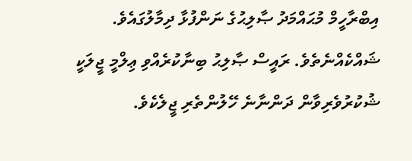އިބްރާހީމް މުޙައްމަދު ޞާލިޙުގެ ނަންފުޅާ ދިމާލުގައެވެ. ޝައްކެއްނެތެވެ. ރައީސް ޞާލިޙު ބިނާކުރެއްވި ޢިލްމީ ޖީލަކީ ޝުކުރުވެރިވާން ދަންނާނެ ހޭލުންތެރި ޖީލެކެވެ.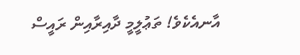އާނއެކެވެ! ތަޢުލީމީ ދާއިރާއިން ރައީސް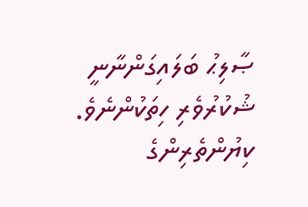ޞާލިޙު ބަލައިގަންނާނީ ޝުކުރުވެރި ހިތަކުންނެވެ.
ކިޔުންތެރިންގެ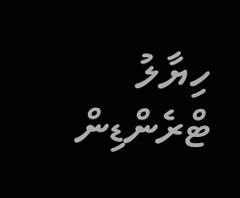ހިޔާލު
ޓްރެންޑިން